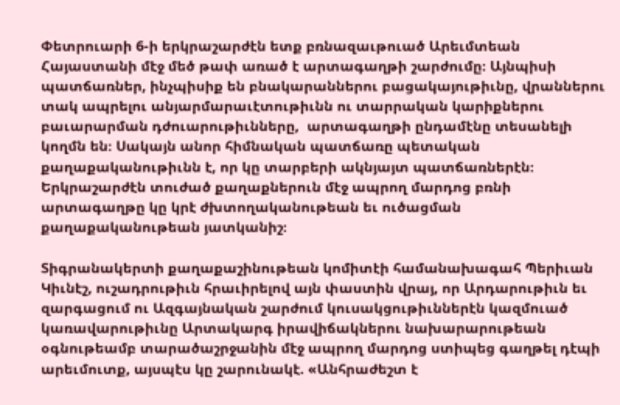Փետրուարի 6-ի երկրաշարժէն ետք բռնազաւթուած Արեւմտեան Հայաստանի մէջ մեծ թափ առած է արտագաղթի շարժումը։ Այնպիսի պատճառներ, ինչպիսիք են բնակարաններու բացակայութիւնը, վրաններու տակ ապրելու անյարմարաւէտութիւնն ու տարրական կարիքներու բաւարարման դժուարութիւնները,  արտագաղթի ընդամէնը տեսանելի կողմն են։ Սակայն անոր հիմնական պատճառը պետական քաղաքականութիւնն է, որ կը տարբերի ակնյայտ պատճառներէն։ Երկրաշարժէն տուժած քաղաքներուն մէջ ապրող մարդոց բռնի արտագաղթը կը կրէ ժխտողականութեան եւ ուծացման  քաղաքականութեան յատկանիշ։

Տիգրանակերտի քաղաքաշինութեան կոմիտէի համանախագահ Պերիւան Կիւնէշ, ուշադրութիւն հրաւիրելով այն փաստին վրայ, որ Արդարութիւն եւ զարգացում ու Ազգայնական շարժում կուսակցութիւններէն կազմուած  կառավարութիւնը Արտակարգ իրավիճակներու նախարարութեան  օգնութեամբ տարածաշրջանին մէջ ապրող մարդոց ստիպեց գաղթել դէպի արեւմուտք, այսպէս կը շարունակէ. «Անհրաժեշտ է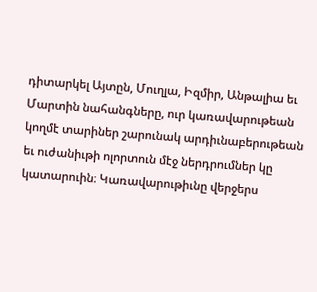դիտարկել Այտըն, Մուղլա, Իզմիր, Անթալիա եւ Մարտին նահանգները, ուր կառավարութեան կողմէ տարիներ շարունակ արդիւնաբերութեան եւ ուժանիւթի ոլորտուն մէջ ներդրումներ կը կատարուին։ Կառավարութիւնը վերջերս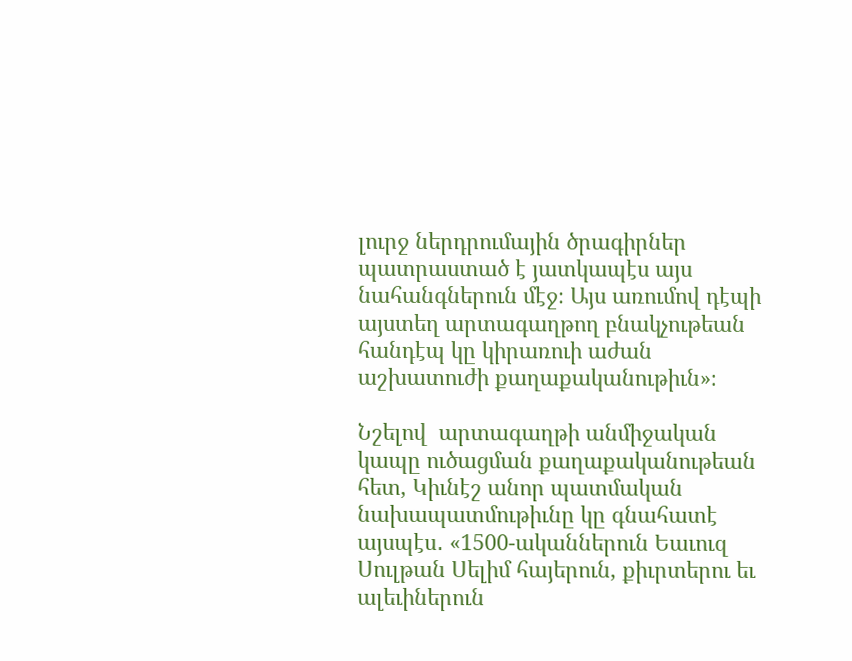լուրջ ներդրումային ծրագիրներ պատրաստած է յատկապէս այս նահանգներուն մէջ։ Այս առումով դէպի այստեղ արտագաղթող բնակչութեան հանդէպ կը կիրառուի աժան աշխատուժի քաղաքականութիւն»։

Նշելով  արտագաղթի անմիջական կապը ուծացման քաղաքականութեան հետ, Կիւնէշ անոր պատմական նախապատմութիւնը կը գնահատէ այսպէս․ «1500-ականներուն Եաւուզ Սուլթան Սելիմ հայերուն, քիւրտերու եւ ալեւիներուն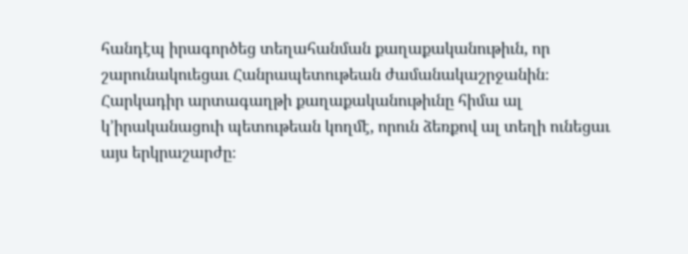հանդէպ իրագործեց տեղահանման քաղաքականութիւն, որ շարունակուեցաւ Հանրապետութեան ժամանակաշրջանին։ Հարկադիր արտագաղթի քաղաքականութիւնը հիմա ալ կ’իրականացուի պետութեան կողմէ, որուն ձեռքով ալ տեղի ունեցաւ այս երկրաշարժը։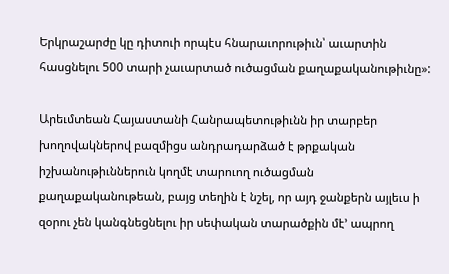Երկրաշարժը կը դիտուի որպէս հնարաւորութիւն՝ աւարտին հասցնելու 500 տարի չաւարտած ուծացման քաղաքականութիւնը»:

Արեւմտեան Հայաստանի Հանրապետութիւնն իր տարբեր խողովակներով բազմիցս անդրադարձած է թրքական իշխանութիւններուն կողմէ տարուող ուծացման քաղաքականութեան, բայց տեղին է նշել, որ այդ ջանքերն այլեւս ի զօրու չեն կանգնեցնելու իր սեփական տարածքին մէ’ ապրող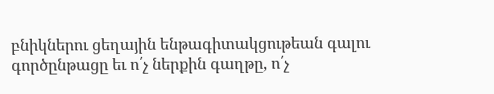բնիկներու ցեղային ենթագիտակցութեան գալու գործընթացը եւ ո՛չ ներքին գաղթը, ո՛չ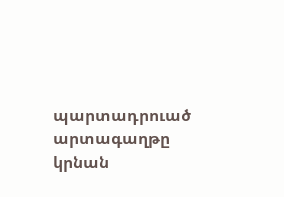պարտադրուած արտագաղթը  կրնան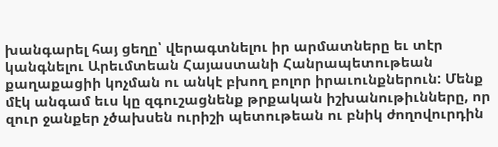խանգարել հայ ցեղը՝ վերագտնելու իր արմատները եւ տէր կանգնելու Արեւմտեան Հայաստանի Հանրապետութեան քաղաքացիի կոչման ու անկէ բխող բոլոր իրաւունքներուն: Մենք մէկ անգամ եւս կը զգուշացնենք թրքական իշխանութիւնները, որ զուր ջանքեր չծախսեն ուրիշի պետութեան ու բնիկ ժողովուրդին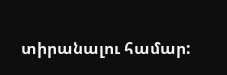տիրանալու համար: